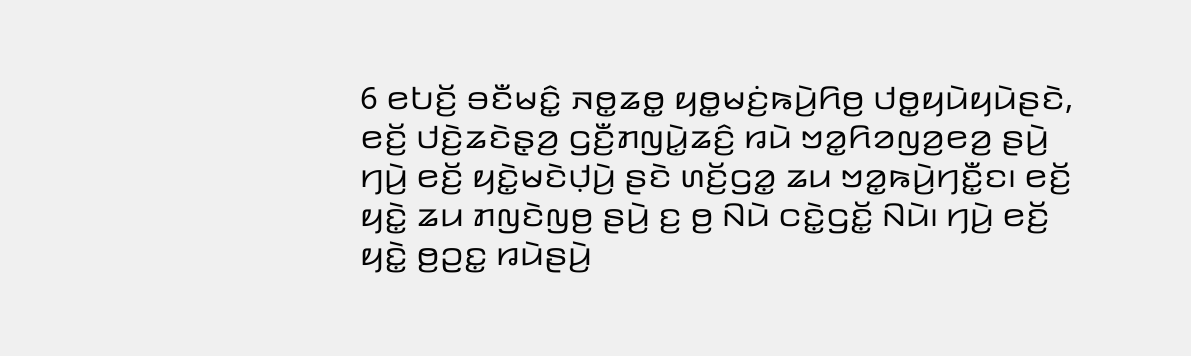6 ꤕꤝꤢꤩ꤬ ꤋꤢꤪꤗꤢꤨ꤭ ꤏꤥ꤭ꤘꤥ꤭ ꤟꤥ꤭ꤗꤢꤦ꤬ꤒꤣꤧ꤬ꤖꤥ꤬ ꤓꤥ꤭ꤟꤣꤧꤟꤣꤧꤔꤢꤧ, ꤕꤢꤩ꤬ ꤓꤢꤧ꤬ꤘꤢꤧꤔ꤫ꤤ꤬ ꤞꤢꤪ꤬ꤊꤜꤣꤧ꤭ꤘꤢꤨ꤬ ꤙꤣꤧ ꤠꤤ꤭ꤖꤤꤜꤤ꤬ꤕꤤ꤬ ꤔꤣꤧ꤬ ꤚꤣꤧ꤬ ꤕꤢꤩ꤬ ꤟꤢꤧ꤭ꤗꤢꤧꤓ꤫ꤣꤧ꤬ ꤔꤢꤧ ꤛꤢꤩ꤬ꤞꤤ꤭ ꤘꤣ ꤠꤤ꤭ꤒꤣꤧ꤬ꤚꤢꤪ꤭ꤢ꤯ ꤕꤢꤩ꤬ ꤟꤢꤧ꤭ ꤘꤣ ꤊꤜꤢꤧꤜꤥ꤬ ꤔꤣꤧ꤬ ꤢ꤬ ꤥ꤬ ꤡꤣꤧ ꤍꤢꤧ꤭ꤞꤢꤩ꤭ ꤡꤣꤧ꤯ ꤚꤣꤧ꤬ ꤕꤢꤩ꤬ ꤟꤢꤧ꤭ ꤥ꤬ꤑꤢ꤭ ꤙꤣꤧꤔꤣꤧ꤬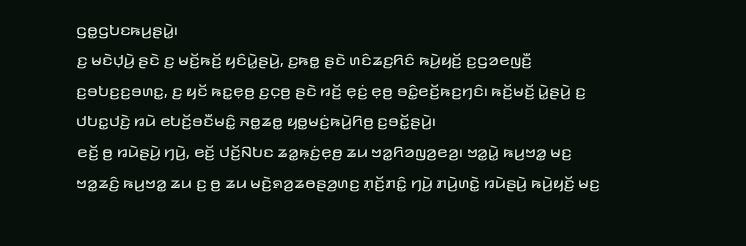ꤞꤥ꤭ꤞꤝꤢꤒꤣ꤬ꤔꤣꤧ꤭꤯
ꤢ꤬ ꤗꤢꤧꤓ꤫ꤣꤧ꤬ ꤔꤢꤧ ꤢ꤬ ꤗꤢꤩ꤬ꤒꤢꤩ꤬ ꤟꤢꤨꤣꤧ꤭ꤔꤣꤧ꤬, ꤢ꤬ꤒꤥ꤭ ꤔꤢꤧ ꤛꤢꤨꤘꤢ꤬ꤖꤢꤨ ꤒꤣꤧ꤬ꤟꤢꤩ꤬ ꤢ꤬ꤞꤤꤕꤜꤢꤪ꤬ ꤢ꤬ꤋꤝꤢ꤬ꤢ꤬ꤋꤛꤢ꤭, ꤢ꤬ ꤟꤢꤩ ꤒꤢ꤭ꤕ꤫ꤥ꤬ ꤢ꤬ꤍ꤫ꤥ꤬ ꤔꤢꤧ ꤙꤢꤩ꤬ ꤕ꤫ꤢꤦ꤬ ꤕ꤫ꤥ꤬ ꤋꤢꤨ꤭ꤕꤢꤩ꤬ꤒꤢ꤬ꤚꤢꤨ꤯ ꤒꤢꤩ꤬ꤗꤢꤩ꤬ ꤣꤧ꤭ꤔꤣꤧ꤬ ꤢ꤬ ꤓꤝꤢ꤭ꤓꤢꤧ꤬ ꤙꤣꤧ ꤕꤝꤢꤩ꤬ꤋꤢꤪꤗꤢꤨ꤭ ꤏꤥ꤭ꤘꤥ꤭ ꤟꤥ꤭ꤗꤢꤦ꤬ꤒꤣꤧ꤬ꤖꤥ꤬ ꤢ꤬ꤋꤢꤩ꤭ꤔꤣꤧ꤬꤯
ꤕꤢꤩ꤬ ꤥ꤬ ꤙꤣꤧꤔꤣꤧ꤬ ꤚꤣꤧ꤬, ꤕꤢꤩ꤬ ꤓꤢꤩ꤬ꤡꤝꤢ ꤘꤤ꤭ꤒ꤫ꤢꤦ꤬ꤕ꤫ꤥ꤬ ꤘꤣ ꤠꤤ꤭ꤖꤤꤜꤤ꤬ꤕꤤ꤬꤯ ꤠꤤ꤭ꤣꤧ꤭ ꤒꤣ꤬ꤠꤤ꤭ ꤗꤢ꤬ ꤠꤤ꤭ꤘꤢꤨ꤬ ꤒꤣ꤬ꤠꤤ꤭ ꤘꤣ ꤢ꤬ ꤥ꤬ ꤘꤣ ꤗꤢꤧ꤬ꤎꤤ꤬ꤘꤥꤔꤤ꤬ꤛꤢ꤬ ꤊ꤫ꤢꤩ꤬ꤊꤢꤨ꤭ ꤚꤣꤧ꤬ ꤊꤣꤧ꤬ꤛꤢꤧ꤭ ꤙꤣꤧꤔꤣꤧ꤬ ꤒꤣꤧ꤬ꤟꤢꤩ꤬ ꤗꤢ꤬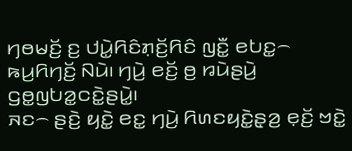ꤚꤥꤗꤢꤩ꤬ ꤢ꤬ ꤓꤣꤧ꤭ꤖꤢꤨꤊ꤫ꤢꤩ꤬ꤖꤢꤨ ꤜꤢꤪ꤭ ꤕꤝꤢ꤭꤮ ꤒꤣ꤬ꤖꤚꤢꤩ꤬ ꤡꤣꤧ꤯ ꤚꤣꤧ꤬ ꤕꤢꤩ꤬ ꤥ꤬ ꤙꤣꤧꤔꤣꤧ꤬ ꤞꤥ꤭ꤜꤝꤤ꤭ꤍꤢꤧ꤭ꤔꤣꤧ꤭꤯
ꤏꤢ꤮ ꤔꤢꤧ꤬ ꤟꤢꤧ꤭ ꤕꤢ꤭ ꤚꤣꤧ꤬ ꤖꤛꤢꤟꤢꤧ꤭ꤔ꤫ꤤ꤬ ꤕ꤫ꤢꤩ꤬ ꤠꤢꤧ꤭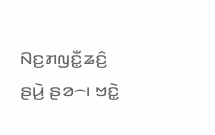ꤡꤢ꤬ꤊꤜꤢꤪ꤭ꤘꤢꤨ꤬ ꤔꤣꤧ꤬ ꤔꤤ꤮꤯ ꤠꤢꤧ꤭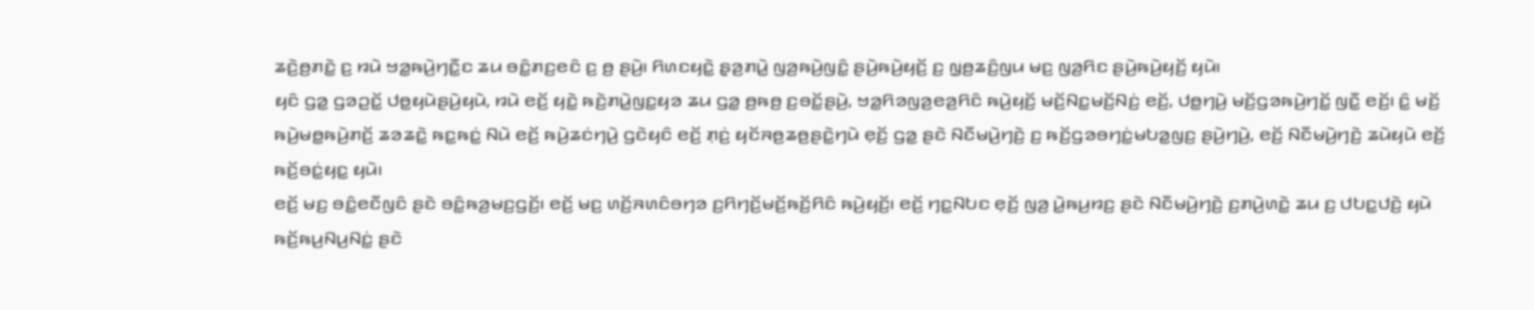ꤘꤢꤧ꤬ꤥ꤬ꤊꤢꤧ꤭ ꤢ꤬ ꤙꤣꤧ ꤠꤤ꤭ꤒꤣꤧ꤬ꤚꤢꤪ꤭ꤢ ꤘꤣ ꤋꤢꤨ꤭ꤊꤢ꤬ꤕꤢꤨ ꤢ꤬ ꤥ꤬ ꤔꤣꤧ꤬꤯ ꤖꤛꤢꤟꤢꤧ꤭ ꤔ꤫ꤤ꤬ꤊꤣꤧ꤭ ꤜꤤ꤬ꤒꤣꤧ꤬ꤜꤢꤨ꤭ ꤔꤣꤧ꤬ꤒꤣꤧ꤬ꤟꤢꤩ꤬ ꤢ꤬ ꤜ꤫ꤥ꤬ꤘꤢꤨ꤬ꤜꤣ ꤗꤢ꤬ ꤜꤤ꤬ꤖꤢ ꤔꤣꤧ꤬ꤒꤣꤧ꤬ꤟꤢꤩ꤬ ꤟꤣꤧ꤯
ꤟꤢꤨ ꤞꤤ꤭ ꤞꤤꤑꤢꤩ꤭ ꤓꤥ꤭ꤟꤣꤧꤔꤣꤧ꤬ꤟꤣꤧ, ꤙꤣꤧ ꤕꤢꤩ꤬ ꤟꤢꤧ꤭ ꤒꤢꤧ꤬ꤊꤣꤧ꤭ꤜꤢ꤭ꤟꤤ ꤘꤣ ꤞꤤ꤭ ꤥ꤬ꤒꤥ꤬ ꤢ꤬ꤋꤢꤩ꤭ꤔꤣꤧ꤬, ꤠꤤ꤭ꤖꤤꤜꤤ꤬ꤕꤤ꤬ꤖꤢꤨ ꤒꤣꤧ꤬ꤟꤢꤩ꤬ ꤗꤢꤩ꤬ꤡꤢ꤭ꤗꤢꤩ꤬ꤡꤢꤦ꤬ ꤕꤢꤩ꤬, ꤓꤥ꤭ꤚꤣꤧ꤬ ꤗꤢꤩ꤬ꤞꤤꤒꤣꤧ꤬ꤚꤢꤩ꤭ ꤜꤢꤪ꤭ ꤕꤢꤩ꤬꤯ ꤢꤨ꤭ ꤗꤢꤩ꤬ ꤒꤣꤧ꤬ꤗꤥ꤭ꤒꤣꤧ꤬ꤊꤢꤩ꤬ ꤘꤤꤘꤢꤧ꤭ ꤒꤢ꤭ꤒꤢꤦ꤭ ꤡꤣꤧ ꤕꤢꤩ꤬ ꤒꤣꤧ꤬ꤘꤢꤦꤚꤣꤧ꤬ ꤞꤢꤧꤟꤢꤨ ꤕꤢꤩ꤬ ꤊ꤫ꤢꤦ꤬ ꤟꤢꤩꤏꤥ꤬ꤘꤥ꤬ꤔꤢꤧ꤭ꤚꤣꤧ ꤕ꤫ꤢꤩ꤬ ꤞꤤ꤭ ꤔꤢꤧ ꤡꤢꤪꤗꤣꤧ꤬ꤚꤢꤧ꤬ ꤢ꤬ ꤒꤢꤩ꤬ꤞꤤꤋꤚꤢꤦ꤭ꤗꤝꤤ꤭ꤜꤢ꤬ ꤔꤣꤧ꤬ꤚꤣꤧ꤬, ꤕꤢꤩ꤬ ꤡꤢꤪꤗꤣꤧ꤬ꤚꤢꤧ꤬ ꤘꤣꤧꤟꤣꤧ ꤕꤢꤩ꤬ ꤒꤢꤩ꤬ꤋꤢꤦ꤭ꤟꤢ꤭ ꤟꤣꤧ꤯
ꤕꤢꤩ꤬ ꤗꤢ꤬ ꤋꤢꤨ꤭ꤕꤢꤪꤜꤢꤨ ꤔꤢꤧ ꤋꤢꤨ꤭ꤒꤤ꤬ꤗꤢ꤬ꤞꤢꤩ꤬꤯ ꤕꤢꤩ꤬ ꤗꤢ꤬ ꤛꤢꤩ꤬ꤏꤛꤢꤨꤋꤚꤤ ꤢ꤬ꤖꤚꤢꤩ꤬ꤗꤢꤩ꤬ꤒꤢꤩ꤬ꤖꤢꤨ ꤒꤣꤧ꤬ꤟꤢꤩ꤬꤯ ꤕꤢꤩ꤬ ꤚꤢ꤭ꤡꤝꤢ ꤕ꤫ꤢꤩ꤬ ꤜꤤ꤬ ꤣꤧ꤭ꤒꤣ꤬ꤙꤢ꤬ ꤔꤢꤧ ꤡꤢꤪꤗꤣꤧ꤬ꤚꤢꤧ꤬ ꤢ꤬ꤊꤣꤧ꤬ꤛꤢꤧ꤭ ꤘꤣ ꤢ꤬ ꤓꤝꤢ꤭ꤓꤢꤧ꤬ ꤟꤣꤧ ꤒꤢꤩ꤬ꤒꤣ꤬ꤡꤣ꤬ꤡꤢꤦ꤭ ꤔꤢꤧ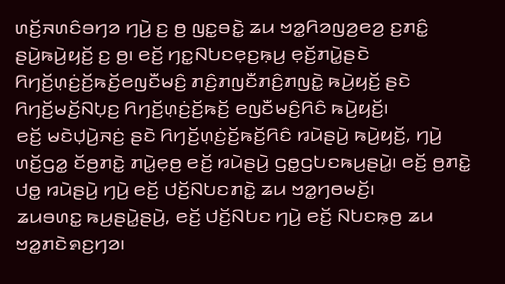ꤛꤢꤩ꤬ꤏꤛꤢꤨꤋꤚꤤ ꤚꤣꤧ꤬ ꤢ꤬ ꤥ꤬ ꤜꤢ꤭ꤋꤢꤧ꤭ ꤘꤣ ꤠꤤ꤭ꤖꤤꤜꤤ꤬ꤕꤤ꤬ ꤢ꤬ꤊꤢꤨ꤭ ꤔꤣꤧ꤬ꤒꤣꤧ꤬ꤟꤢꤩ꤬ ꤢ꤬ ꤥ꤬꤯ ꤕꤢꤩ꤬ ꤚꤢ꤭ꤡꤝꤢꤕ꤫ꤢ꤬ꤒ꤫ꤣ꤬ ꤕ꤫ꤢꤩ꤬ꤊꤣꤧ꤭ꤔꤢꤧ ꤖꤚꤢꤩ꤬ꤛ꤫ꤢꤦ꤬ꤢꤩ꤬ꤒꤢꤩ꤬ꤕꤜꤢꤪꤗꤢꤨ꤬ ꤊꤢꤨ꤬ꤊꤜꤢꤪꤊꤢꤨ꤬ꤊꤜꤢꤧ꤭ ꤒꤣꤧ꤬ꤟꤢꤩ꤬ ꤔꤢꤧ ꤖꤚꤢꤩ꤬ꤗꤢꤩ꤬ꤡꤝ꤫ꤢ꤬ ꤖꤚꤢꤩ꤬ꤛ꤫ꤢꤦ꤬ꤢꤩ꤬ꤒꤢꤩ꤬ ꤕꤜꤢꤪꤗꤢꤨ꤬ꤖꤢꤨ ꤒꤣꤧ꤬ꤟꤢꤩ꤬꤯
ꤕꤢꤩ꤬ ꤗꤢꤧꤓ꤫ꤣꤧ꤬ꤏꤢꤦ꤬ ꤔꤢꤧ ꤖꤚꤢꤩ꤬ꤛ꤫ꤢꤦ꤬ꤢꤩ꤬ꤒꤢꤩ꤬ꤖꤢꤨ ꤙꤣꤧꤔꤣꤧ꤬ ꤒꤣꤧ꤬ꤟꤢꤩ꤬, ꤚꤣꤧ꤬ ꤛꤢꤩ꤬ꤞꤤ꤭ ꤢꤩꤥ꤬ꤊꤢꤧ꤭ ꤊꤣꤧ꤭ꤕ꤫ꤥ꤬ ꤕꤢꤩ꤬ ꤙꤣꤧꤔꤣꤧ꤬ ꤞꤥ꤭ꤞꤝꤢꤒꤣ꤬ꤔꤣꤧ꤭꤯ ꤕꤢꤩ꤬ ꤥ꤬ꤊꤢꤧ꤭ ꤓꤥ꤭ ꤙꤣꤧꤔꤣꤧ꤬ ꤚꤣꤧ꤬ ꤕꤢꤩ꤬ ꤓꤢꤩ꤬ꤡꤝꤢꤊꤢꤧ꤭ ꤘꤣ ꤠꤤ꤭ꤚꤥꤗꤢꤩ꤬꤯
ꤘꤣꤋꤛꤢ꤭ ꤒꤣ꤬ꤔꤣꤧ꤭ꤔꤣꤧ꤬, ꤕꤢꤩ꤬ ꤓꤢꤩ꤬ꤡꤝꤢ ꤚꤣꤧ꤬ ꤕꤢꤩ꤬ ꤡꤝꤢꤒ꤫ꤥ꤬ ꤘꤣ ꤠꤤ꤭ꤊꤢꤧꤎꤢ꤬ꤚꤤ꤯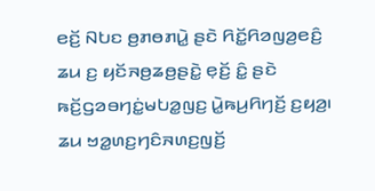ꤕꤢꤩ꤬ ꤡꤝꤢ ꤥ꤬ꤊꤥꤊꤣꤧ꤭ ꤔꤢꤧ ꤖꤢꤩ꤭ꤖꤤꤜꤤ꤬ꤕꤢꤨ꤬ ꤘꤣ ꤢ꤬ ꤟꤢꤩꤏꤥ꤬ꤘꤥ꤬ꤔꤢꤧ꤭ ꤕ꤫ꤢꤩ꤬ ꤢꤨ꤭ ꤔꤢꤧ ꤒꤢꤩ꤬ꤞꤤꤋꤚꤢꤦ꤭ꤗꤝꤤ꤭ꤜꤢ꤬ ꤣꤧ꤭ꤒꤣ꤬ꤖꤚꤢꤩ꤬ ꤢ꤬ꤟꤤ꤬꤯ ꤘꤣ ꤠꤤ꤭ꤛꤢ꤬ꤚꤢꤨꤏꤛꤢ꤬ꤜꤢꤩ꤬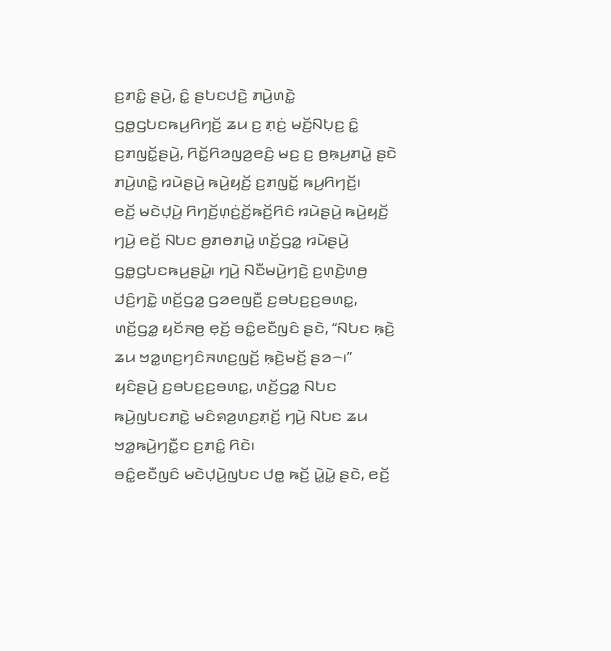ꤢ꤬ꤊꤢꤨ꤭ ꤔꤣꤧ꤬, ꤢꤨ꤭ ꤔꤝꤢꤓꤢꤧ꤬ ꤊꤣꤧ꤬ꤛꤢꤧ꤭ ꤞꤥ꤭ꤞꤝꤢꤒꤣ꤬ꤖꤚꤢꤩ꤬ ꤘꤣ ꤢ꤬ ꤊ꤫ꤢꤦ꤬ ꤗꤢꤩ꤬ꤡꤝ꤫ꤢ꤬ ꤢꤨ꤭ ꤢ꤬ꤊꤜꤢꤩ꤭ꤔꤣꤧ꤬, ꤖꤢꤩ꤭ꤖꤤꤜꤤ꤬ꤕꤢꤨ꤬ ꤗꤢ꤬ ꤢ꤬ ꤥ꤬ꤒ꤫ꤣ꤬ꤊꤣꤧ꤭ ꤔꤢꤧ ꤊꤣꤧ꤬ꤛꤢꤧ꤭ ꤙꤣꤧꤔꤣꤧ꤬ ꤒꤣꤧ꤬ꤟꤢꤩ꤬ ꤢ꤬ꤊꤜꤢꤩ꤭ ꤒꤣ꤬ꤖꤚꤢꤩ꤬꤯
ꤕꤢꤩ꤬ ꤗꤢꤧꤓ꤫ꤣꤧ꤬ ꤖꤚꤢꤩ꤬ꤛ꤫ꤢꤦ꤬ꤢꤩ꤬ꤒꤢꤩ꤬ꤖꤢꤨ ꤙꤣꤧꤔꤣꤧ꤬ ꤒꤣꤧ꤬ꤟꤢꤩ꤬ ꤚꤣꤧ꤬ ꤕꤢꤩ꤬ ꤡꤝꤢ ꤥ꤬ꤊꤥꤊꤣꤧ꤭ ꤛꤢꤩ꤬ꤞꤤ꤭ ꤙꤣꤧꤔꤣꤧ꤬ ꤞꤥ꤭ꤞꤝꤢꤒꤣ꤬ꤔꤣꤧ꤭꤯ ꤚꤣꤧ꤬ ꤡꤢꤪꤗꤣꤧ꤬ꤚꤢꤧ꤬ ꤢ꤬ꤛ꤫ꤢꤧ꤬ꤛꤥ꤬ ꤓꤢꤨ꤬ꤚꤢꤧ꤭ ꤛꤢꤩ꤬ꤞꤤ꤭ ꤞꤤꤕꤜꤢꤪ꤬ ꤢ꤬ꤋꤝꤢ꤬ꤢ꤬ꤋꤛꤢ꤭, ꤛꤢꤩ꤬ꤞꤤ꤭ ꤟꤢꤩꤏꤥ꤬ ꤕ꤫ꤢꤩ꤬ ꤋꤢꤨ꤭ꤕꤢꤪꤜꤢꤨ ꤔꤢꤧ, “ꤡꤝꤢ ꤒ꤫ꤢꤧ꤬ ꤘꤣ ꤠꤤ꤭ꤛꤢ꤬ꤚꤢꤨꤏꤛꤢ꤬ꤜꤢꤩ꤬ ꤒ꤫ꤢꤧ꤬ꤗꤢꤩ꤬ ꤔꤤ꤮꤯”
ꤟꤢꤨꤔꤣꤧ꤬ ꤢ꤬ꤋꤝꤢ꤬ꤢ꤬ꤋꤛꤢ꤭, ꤛꤢꤩ꤬ꤞꤤ꤭ ꤡꤝꤢ ꤒꤣꤧ꤬ꤜꤝꤢꤊꤢꤧ꤭ ꤗꤢꤨꤎꤤ꤬ꤛꤢ꤬ꤊ꤫ꤢꤩ꤬ ꤚꤣꤧ꤬ ꤡꤝꤢ ꤘꤣ ꤠꤤ꤭ꤒꤣꤧ꤬ꤚꤢꤪ꤭ꤢ ꤢ꤬ꤊꤢꤨ꤭ ꤖꤢꤧ꤯
ꤋꤢꤨ꤭ꤕꤢꤪꤜꤢꤨ ꤗꤢꤧꤓ꤫ꤣꤧ꤬ꤜꤝꤢ ꤓꤥ꤭ ꤒꤢꤩ꤬ ꤣꤧ꤭ꤣꤧ꤭ ꤔꤢꤧ, ꤕꤢꤩ꤬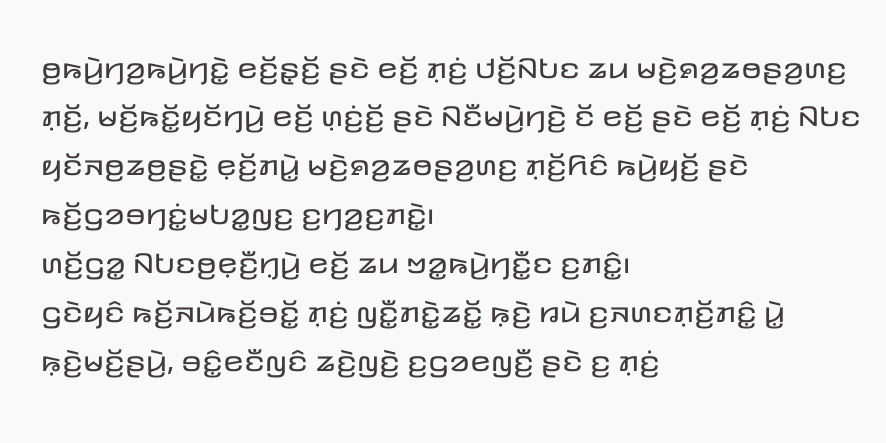ꤥ꤬ꤒꤣꤧ꤬ꤚꤤ꤬ꤒꤣꤧ꤬ꤚꤢꤧ꤭ ꤕꤢꤩ꤬ꤔ꤫ꤢꤩ꤬ ꤔꤢꤧ ꤕꤢꤩ꤬ ꤊ꤫ꤢꤦ꤬ ꤓꤢꤩ꤬ꤡꤝꤢ ꤘꤣ ꤗꤢꤧ꤬ꤎꤤ꤬ꤘꤥꤔꤤ꤬ꤛꤢ꤬ ꤊ꤫ꤢꤩ꤬, ꤗꤢꤩ꤬ꤒꤢꤩ꤭ꤟꤢꤩꤚꤣꤧ꤬ ꤕꤢꤩ꤬ ꤛ꤫ꤢꤦ꤬ꤢꤩ꤬ ꤔꤢꤧ ꤡꤢꤪꤗꤣꤧ꤬ꤚꤢꤧ꤬ ꤢꤩ ꤕꤢꤩ꤬ ꤔꤢꤧ ꤕꤢꤩ꤬ ꤊ꤫ꤢꤦ꤬ ꤡꤝꤢ ꤟꤢꤩꤏꤥ꤬ꤘꤥ꤬ꤔꤢꤧ꤭ ꤕ꤫ꤢꤩ꤬ꤊꤣꤧ꤭ ꤗꤢꤧ꤬ꤎꤤ꤬ꤘꤥꤔꤤ꤬ꤛꤢ꤬ ꤊ꤫ꤢꤩ꤬ꤖꤢꤨ ꤒꤣꤧ꤬ꤟꤢꤩ꤬ ꤔꤢꤧ ꤒꤢꤩ꤬ꤞꤤꤋꤚꤢꤦ꤭ꤗꤝꤤ꤭ꤜꤢ꤬ ꤢ꤬ꤚꤤ꤬ꤢ꤬ꤊꤢꤧ꤭꤯
ꤛꤢꤩ꤬ꤞꤤ꤭ ꤡꤝꤢꤥ꤬ꤕ꤫ꤢꤪ꤬ꤚ꤫ꤣꤧ꤬ ꤕꤢꤩ꤬ ꤘꤣ ꤠꤤ꤭ꤒꤣꤧ꤬ꤚꤢꤪ꤭ꤢ ꤢ꤬ꤊꤢꤨ꤭꤯
ꤞꤢꤧꤟꤢꤨ ꤒꤢꤩ꤬ꤏꤣꤧꤒꤢꤩ꤬ꤋꤢꤩ꤭ ꤊ꤫ꤢꤦ꤬ ꤜꤢꤪ꤭ꤊꤢꤧ꤭ꤘꤢꤩ꤭ ꤒ꤫ꤢꤧ꤬ ꤙꤣꤧ ꤢ꤬ꤏꤛꤢꤊ꤫ꤢꤩ꤬ꤊꤢꤨ꤭ ꤣꤧ꤭ ꤒ꤫ꤢꤧ꤬ꤗꤢꤩ꤬ꤔꤣꤧ꤬, ꤋꤢꤨ꤭ꤕꤢꤪꤜꤢꤨ ꤘꤢꤧ꤬ꤜꤢꤧ꤬ ꤢ꤬ꤞꤤꤕꤜꤢꤪ꤬ ꤔꤢꤧ ꤢ꤬ ꤊ꤫ꤢꤦ꤬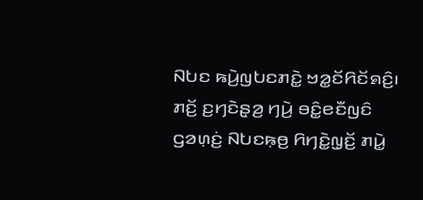ꤡꤝꤢ ꤒꤣꤧ꤬ꤜꤝꤢꤊꤢꤧ꤭ ꤠꤤ꤭ꤢꤩꤖꤢꤩꤎꤢꤨ꤬꤯ ꤊꤢꤩ꤬ ꤢ꤬ꤚꤢꤧꤔ꤫ꤤ꤬ ꤚꤣꤧ꤬ ꤋꤢꤨ꤭ꤕꤢꤪꤜꤢꤨ ꤞꤤꤛ꤫ꤢꤦ꤬ ꤡꤝꤢꤒ꤫ꤥ꤬ ꤖꤚꤢꤧ꤭ꤜ꤫ꤢꤩ꤬ ꤊꤣꤧ꤭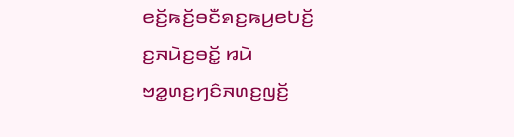ꤕꤢꤩ꤬ꤒꤢꤩ꤬ꤋꤢꤪꤎꤢ꤬ꤒꤣ꤬ꤕꤝꤢꤩ꤬ ꤢ꤬ꤏꤣꤧꤢ꤬ꤋꤢꤩ꤭ ꤙꤣꤧ ꤠꤤ꤭ꤛꤢ꤬ꤚꤢꤨꤏꤛꤢ꤬ꤜꤢꤩ꤬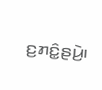ꤢ꤬ꤊꤢꤨ꤭ꤔꤣꤧ꤬꤯